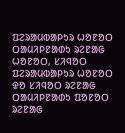ᱯᱮᱨᱟᱢᱵᱟᱞᱩᱨ ᱦᱚᱱᱚᱛ
ᱛᱟᱢᱤᱞᱱᱟᱰᱩ ᱨᱮᱱᱟᱜ ᱦᱚᱱᱚᱛ, ᱥᱤᱧᱚᱛ
ᱯᱮᱨᱟᱢᱵᱟᱞᱩᱨ ᱦᱚᱱᱚᱛ ᱫᱚ ᱥᱤᱧᱚᱛ ᱨᱮᱱᱟᱜ ᱛᱟᱢᱤᱞᱱᱟᱰᱩ ᱯᱚᱱᱚᱛ ᱨᱮᱱᱟᱜ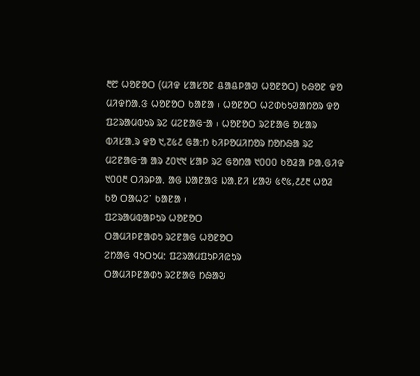᱓᱘ ᱦᱚᱱᱚᱛ (ᱢᱤᱫ ᱥᱟᱥᱚᱱ ᱪᱟᱪᱞᱟᱣ ᱦᱚᱱᱚᱛ) ᱠᱷᱚᱱ ᱫᱚ ᱢᱤᱫᱴᱟᱹᱝ ᱦᱚᱱᱚᱛ ᱠᱟᱱᱟ ᱾ ᱦᱚᱱᱚᱛ ᱦᱮᱰᱠᱩᱣᱟᱴᱚᱨ ᱫᱚ ᱯᱮᱨᱟᱢᱵᱩᱨ ᱨᱮ ᱢᱮᱱᱟᱜᱼᱟ ᱾ ᱦᱚᱱᱚᱛ ᱨᱮᱱᱟᱜ ᱚᱥᱟᱨ ᱵᱤᱥᱟᱹᱨ ᱫᱚ ᱑,᱗᱕᱒ ᱜᱟᱺᱴ ᱠᱤᱞᱚᱢᱤᱴᱚᱨ ᱴᱚᱴᱷᱟ ᱨᱮ ᱢᱮᱱᱟᱜᱼᱟ ᱟᱨ ᱒᱐᱑᱑ ᱥᱟᱞ ᱨᱮ ᱜᱚᱴᱟ ᱑᱐᱐᱐ ᱠᱚᱲᱟ ᱞᱟᱹᱜᱤᱫ ᱑᱐᱐᱓ ᱛᱤᱨᱞᱟᱹ ᱟᱜ ᱡᱟᱱᱟᱝ ᱡᱟᱹᱱᱤ ᱥᱟᱶ ᱕᱖᱕,᱒᱒᱓ ᱦᱚᱲ ᱠᱚ ᱛᱟᱦᱮᱸ ᱠᱟᱱᱟ ᱾
ᱯᱮᱨᱟᱢᱵᱟᱞᱩᱨ ᱦᱚᱱᱚᱛ
ᱛᱟᱢᱤᱞᱱᱟᱰᱩ ᱨᱮᱱᱟᱜ ᱦᱚᱱᱚᱛ
ᱮᱴᱟᱜ ᱧᱩᱛᱩᱢ: ᱯᱮᱨᱟᱢᱯᱩᱞᱤᱭᱩᱨ
ᱛᱟᱢᱤᱞᱱᱟᱰᱩ ᱨᱮᱱᱟᱜ ᱴᱷᱟᱶ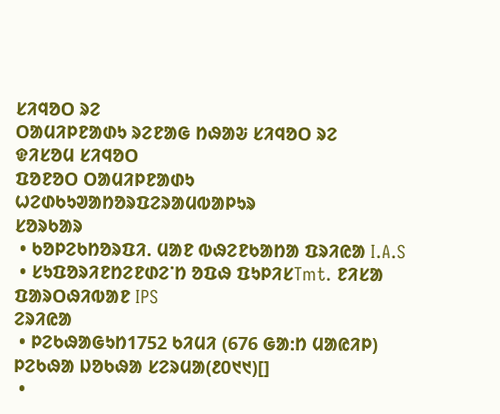ᱥᱤᱧᱚᱛ ᱨᱮ
ᱛᱟᱢᱤᱞᱱᱟᱰᱩ ᱨᱮᱱᱟᱜ ᱴᱷᱟᱶ ᱥᱤᱧᱚᱛ ᱨᱮ
ᱫᱤᱥᱚᱢ ᱥᱤᱧᱚᱛ
ᱯᱚᱱᱚᱛ ᱛᱟᱢᱤᱞᱱᱟᱰᱩ
ᱦᱮᱰᱠᱩᱣᱟᱴᱚᱨᱯᱮᱨᱟᱢᱵᱟᱞᱩᱨ
ᱥᱚᱨᱠᱟᱨ
 • ᱠᱚᱞᱮᱠᱴᱚᱨᱯᱤ. ᱢᱟᱱ ᱵᱷᱮᱱᱠᱟᱴᱟ ᱯᱨᱤᱭᱟ I.A.S
 • ᱥᱩᱯᱚᱨᱤᱱᱴᱮᱱᱰᱮᱸᱴ ᱚᱯᱷ ᱯᱩᱞᱤᱥTmt. ᱱᱤᱥᱟ ᱯᱟᱨᱛᱷᱤᱵᱟᱱ IPS
ᱮᱨᱤᱭᱟ
 • ᱞᱮᱠᱷᱟᱜᱩᱴ1752 ᱠᱤᱢᱤ (676 ᱜᱟᱺᱴ ᱢᱟᱭᱤᱞ)
ᱞᱮᱠᱷᱟ ᱡᱚᱠᱷᱟ ᱥᱮᱨᱢᱟ(᱒᱐᱑᱑)[]
 •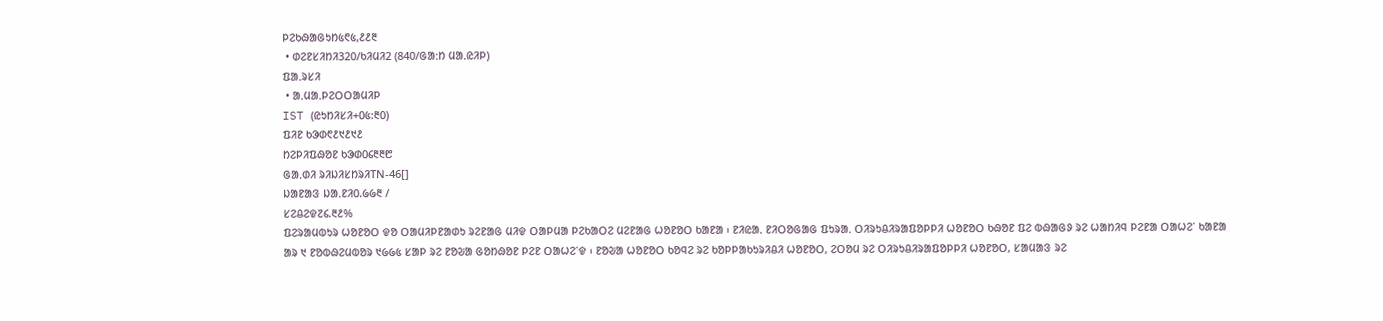ᱞᱮᱠᱷᱟᱜᱩᱴ᱕᱖᱕,᱒᱒᱓
 • ᱰᱮᱱᱥᱤᱴᱤ320/ᱠᱤᱢᱤ2 (840/ᱜᱟᱺᱴ ᱢᱟᱹᱭᱤᱞ)
ᱯᱟᱹᱨᱥᱤ
 • ᱟᱹᱢᱟᱹᱞᱮᱛᱛᱟᱢᱤᱞ
IST (ᱭᱩᱴᱤᱥᱤ+᱐᱕:᱓᱐)
ᱯᱤᱱ ᱠᱳᱰ᱖᱒᱑᱒᱑᱒
ᱴᱮᱞᱤᱯᱷᱚᱱ ᱠᱳᱰ᱐᱔᱓᱓᱘
ᱜᱟᱹᱰᱤ ᱨᱤᱡᱤᱥᱴᱨᱤTN-46[]
ᱡᱟᱱᱟᱝ ᱡᱟᱹᱱᱤ᱐.᱙᱙᱓ /
ᱥᱮᱪᱮᱫ᱗᱔.᱓᱒%
ᱯᱮᱨᱟᱢᱵᱩᱨ ᱦᱚᱱᱚᱛ ᱫᱚ ᱛᱟᱢᱤᱞᱱᱟᱰᱩ ᱨᱮᱱᱟᱜ ᱢᱤᱫ ᱛᱟᱞᱢᱟ ᱞᱮᱠᱟᱛᱮ ᱢᱮᱱᱟᱜ ᱦᱚᱱᱚᱛ ᱠᱟᱱᱟ ᱾ ᱱᱤᱭᱟᱹ ᱱᱤᱛᱚᱜᱟᱜ ᱯᱩᱨᱟᱹ ᱛᱤᱨᱩᱪᱤᱨᱟᱯᱚᱞᱞᱤ ᱦᱚᱱᱚᱛ ᱠᱷᱚᱱ ᱯᱮ ᱵᱷᱟᱜᱽ ᱨᱮ ᱦᱟᱴᱤᱧ ᱞᱮᱱᱟ ᱛᱟᱦᱮᱸ ᱠᱟᱱᱟ ᱟᱨ ᱑ ᱱᱚᱵᱷᱮᱢᱵᱚᱨ ᱑᱙᱙᱕ ᱥᱟᱞ ᱨᱮ ᱱᱚᱶᱟ ᱜᱚᱴᱷᱚᱱ ᱞᱮᱱ ᱛᱟᱦᱮᱸᱫ ᱾ ᱱᱚᱶᱟ ᱦᱚᱱᱚᱛ ᱠᱚᱧᱮ ᱨᱮ ᱠᱚᱞᱞᱟᱠᱩᱨᱤᱪᱤ ᱦᱚᱱᱚᱛ, ᱮᱛᱚᱢ ᱨᱮ ᱛᱤᱨᱩᱪᱤᱨᱟᱯᱚᱞᱞᱤ ᱦᱚᱱᱚᱛ, ᱥᱟᱢᱟᱝ ᱨᱮ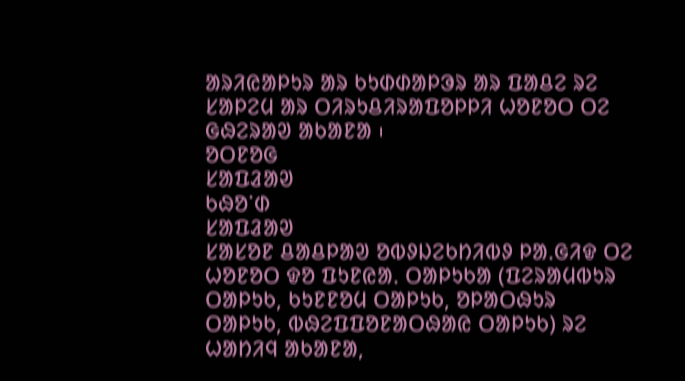ᱟᱨᱤᱭᱟᱞᱩᱨ ᱟᱨ ᱠᱩᱰᱰᱟᱞᱳᱨ ᱟᱨ ᱯᱟᱪᱮ ᱨᱮ ᱥᱟᱞᱮᱢ ᱟᱨ ᱛᱤᱨᱩᱪᱤᱨᱟᱯᱚᱞᱞᱤ ᱦᱚᱱᱚᱛ ᱛᱮ ᱜᱷᱮᱨᱟᱣ ᱟᱠᱟᱱᱟ ᱾
ᱚᱛᱱᱚᱜ
ᱥᱟᱯᱲᱟᱣ
ᱠᱷᱚᱸᱰ
ᱥᱟᱯᱲᱟᱣ
ᱥᱟᱥᱚᱱ ᱪᱟᱪᱞᱟᱣ ᱚᱵᱽᱡᱮᱠᱴᱤᱵᱽ ᱞᱟᱹᱜᱤᱫ ᱛᱮ ᱦᱚᱱᱚᱛ ᱫᱚ ᱯᱩᱱᱭᱟᱹ ᱛᱟᱞᱩᱠᱟ (ᱯᱮᱨᱟᱢᱵᱩᱨ ᱛᱟᱞᱩᱠ, ᱠᱩᱱᱱᱚᱢ ᱛᱟᱞᱩᱠ, ᱚᱞᱟᱛᱷᱩᱨ ᱛᱟᱞᱩᱠ, ᱵᱷᱮᱯᱯᱚᱱᱟᱛᱷᱟᱭ ᱛᱟᱞᱩᱠ) ᱨᱮ ᱦᱟᱴᱤᱧ ᱟᱠᱟᱱᱟ,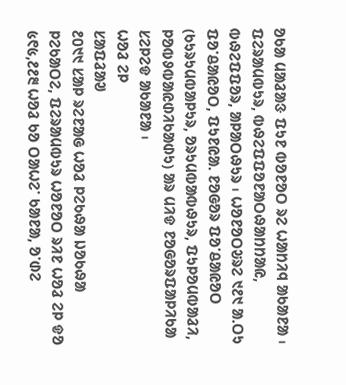ᱚᱠᱟ ᱢᱟᱲᱟᱝ ᱯᱩᱱ ᱵᱚᱱᱚᱛ ᱨᱮ ᱦᱟᱴᱤᱧ ᱟᱠᱟᱱᱟ ᱾ ᱯᱮᱨᱟᱢᱵᱩᱨ, ᱵᱷᱮᱯᱯᱚᱱᱟᱛᱷᱟᱴᱴᱟᱭ, ᱵᱷᱮᱯᱯᱚᱨ, ᱟᱞᱟᱛᱷᱩᱨ ᱾ ᱦᱚᱱᱚᱛᱶᱨᱮ ᱑᱒᱑ ᱟᱹᱛᱩ ᱯᱚᱸᱪᱟᱭᱚᱛ, ᱯᱩᱱᱭᱟᱹ ᱱᱚᱜᱚᱨ ᱯᱚᱸᱪᱟᱭᱚᱛ (ᱠᱩᱨᱩᱢᱵᱟᱞᱩᱨ, ᱚᱨᱩᱢᱵᱟᱵᱷᱩᱨ, ᱯᱩᱞᱚᱢᱵᱟᱲᱤ, ᱞᱚᱵᱽᱵᱟᱭᱰᱤᱠᱟᱰᱩ) ᱟᱨ ᱢᱤᱫ ᱱᱚᱜᱚᱨᱯᱟᱞᱤᱠᱟ ᱥᱮᱞᱮᱫ ᱟᱠᱟᱱᱟ ᱾
ᱦᱚᱲ ᱮᱞ
ᱥᱟᱯᱲᱟᱣ
᱒᱐᱑᱑ ᱥᱟᱞ ᱨᱮᱱᱟᱜ ᱦᱚᱲ ᱞᱮᱠᱷᱟ ᱡᱚᱠᱷᱟ ᱞᱮᱠᱟᱛᱮ, ᱯᱮᱨᱟᱢᱵᱩᱨ ᱦᱚᱱᱚᱛ ᱨᱤᱱ ᱦᱚᱲ ᱮᱞ ᱫᱚ ᱕᱖᱕,᱒᱒᱓ ᱦᱚᱲ ᱠᱚ ᱛᱟᱦᱮᱸ ᱠᱟᱱᱟ, ᱚᱸᱰᱮ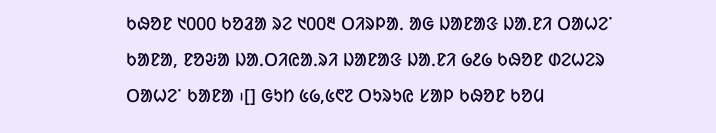ᱠᱷᱚᱱ ᱑᱐᱐᱐ ᱠᱚᱲᱟ ᱨᱮ ᱑᱐᱐᱓ ᱛᱤᱨᱞᱟᱹ ᱟᱜ ᱡᱟᱱᱟᱝ ᱡᱟᱹᱱᱤ ᱛᱟᱦᱮᱸ ᱠᱟᱱᱟ, ᱱᱚᱶᱟ ᱡᱟᱹᱛᱤᱭᱟᱹᱨᱤ ᱡᱟᱱᱟᱝ ᱡᱟᱹᱱᱤ ᱙᱒᱙ ᱠᱷᱚᱱ ᱰᱮᱦᱮᱨ ᱛᱟᱦᱮᱸ ᱠᱟᱱᱟ ᱾[] ᱜᱩᱴ ᱕᱙,᱕᱖᱗ ᱛᱩᱨᱩᱭ ᱥᱟᱞ ᱠᱷᱚᱱ ᱠᱚᱢ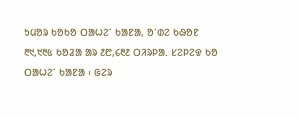ᱩᱢᱚᱨ ᱠᱚᱠᱚ ᱛᱟᱦᱮᱸ ᱠᱟᱱᱟ, ᱚᱸᱰᱮ ᱠᱷᱚᱱ ᱓᱑,᱑᱓᱕ ᱠᱚᱲᱟ ᱟᱨ ᱒᱘,᱔᱓᱒ ᱛᱤᱨᱞᱟᱹ ᱥᱮᱞᱮᱫ ᱠᱚ ᱛᱟᱦᱮᱸ ᱠᱟᱱᱟ ᱾ ᱜᱮᱨ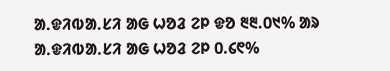ᱟᱹᱫᱤᱵᱟᱹᱥᱤ ᱟᱜ ᱦᱚᱲ ᱮᱞ ᱫᱚ ᱓᱓.᱐᱑% ᱟᱨ ᱟᱹᱫᱤᱵᱟᱹᱥᱤ ᱟᱜ ᱦᱚᱲ ᱮᱞ ᱐.᱔᱖%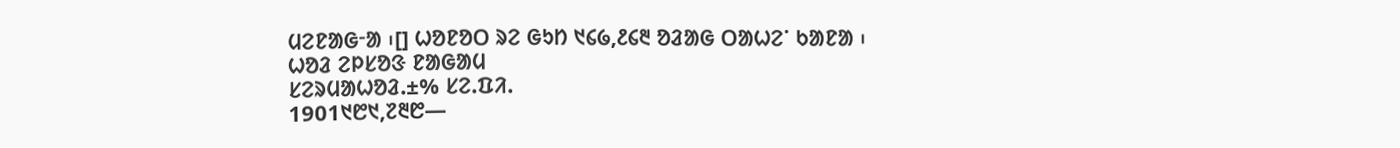ᱢᱮᱱᱟᱜᱼᱟ ᱾[] ᱦᱚᱱᱚᱛ ᱨᱮ ᱜᱩᱴ ᱑᱔᱙,᱒᱔᱓ ᱚᱲᱟᱜ ᱛᱟᱦᱮᱸ ᱠᱟᱱᱟ ᱾
ᱦᱚᱲ ᱮᱞᱥᱚᱝ ᱱᱟᱜᱟᱢ
ᱥᱮᱨᱢᱟᱦᱚᱲ.±% ᱥᱮ.ᱯᱤ.
1901᱑᱘᱑,᱗᱓᱘—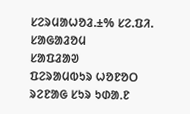ᱥᱮᱨᱢᱟᱦᱚᱲ.±% ᱥᱮ.ᱯᱤ.
ᱥᱟᱜᱟᱲᱚᱢ
ᱥᱟᱯᱲᱟᱣ
ᱯᱮᱨᱟᱢᱵᱩᱨ ᱦᱚᱱᱚᱛ ᱨᱮᱱᱟᱜ ᱥᱩᱨ ᱩᱰᱟᱹᱱ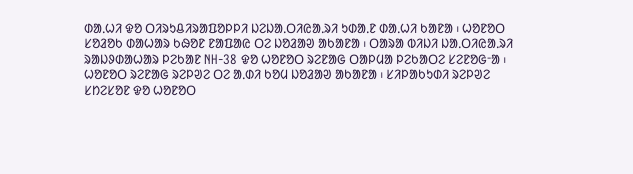ᱰᱟᱹᱦᱤ ᱫᱚ ᱛᱤᱨᱩᱪᱤᱨᱟᱯᱚᱞᱞᱤ ᱡᱮᱡᱟᱹᱛᱤᱭᱟᱹᱨᱤ ᱩᱰᱟᱹᱱ ᱰᱟᱹᱦᱤ ᱠᱟᱱᱟ ᱾ ᱦᱚᱱᱚᱛ ᱥᱚᱲᱚᱠ ᱰᱟᱦᱟᱨ ᱠᱷᱚᱱ ᱱᱟᱯᱟᱭ ᱛᱮ ᱡᱚᱲᱟᱣ ᱟᱠᱟᱱᱟ ᱾ ᱛᱟᱨᱟ ᱵᱤᱡᱤ ᱡᱟᱹᱛᱤᱭᱟᱹᱨᱤ ᱨᱟᱡᱽᱰᱟᱦᱟᱨ ᱞᱮᱠᱟᱱ NH-38 ᱫᱚ ᱦᱚᱱᱚᱛ ᱨᱮᱱᱟᱜ ᱛᱟᱞᱢᱟ ᱞᱮᱠᱟᱛᱮ ᱥᱮᱱᱚᱜᱼᱟ ᱾ ᱦᱚᱱᱚᱛ ᱨᱮᱱᱟᱜ ᱨᱮᱞᱣᱮ ᱛᱮ ᱟᱹᱰᱤ ᱠᱚᱢ ᱡᱚᱲᱟᱣ ᱟᱠᱟᱱᱟ ᱾ ᱥᱤᱞᱟᱠᱩᱰᱤ ᱨᱮᱞᱣᱮ ᱥᱴᱮᱥᱚᱱ ᱫᱚ ᱦᱚᱱᱚᱛ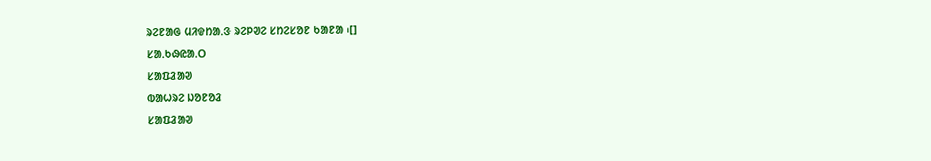ᱨᱮᱱᱟᱜ ᱢᱤᱫᱴᱟᱹᱝ ᱨᱮᱞᱣᱮ ᱥᱴᱮᱥᱚᱱ ᱠᱟᱱᱟ ᱾[]
ᱥᱟᱹᱠᱷᱭᱟᱹᱛ
ᱥᱟᱯᱲᱟᱣ
ᱵᱟᱦᱨᱮ ᱡᱚᱱᱚᱲ
ᱥᱟᱯᱲᱟᱣ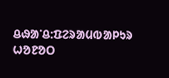ᱪᱷᱟᱸᱪ:ᱯᱮᱨᱟᱢᱵᱟᱞᱩᱨ ᱦᱚᱱᱚᱛ